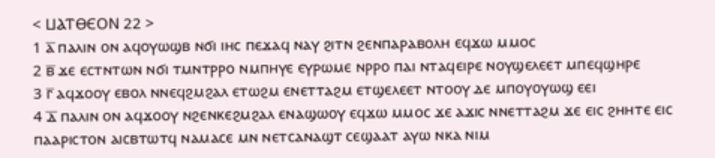< ⳘⲀⲦⲐⲈⲞⲚ 22 >
1 ⲁ̅ ⲡⲁⲗⲓⲛ ⲟⲛ ⲁϥⲟⲩⲱϣⲃ ⲛϭⲓ ⲓⲏⲥ ⲡⲉϫⲁϥ ⲛⲁⲩ ϩⲓⲧⲛ ϩⲉⲛⲡⲁⲣⲁⲃⲟⲗⲏ ⲉϥϫⲱ ⲙⲙⲟⲥ
2 ⲃ̅ ϫⲉ ⲉⲥⲧⲛⲧⲱⲛ ⲛϭⲓ ⲧⲙⲛⲧⲣⲣⲟ ⲛⲙⲡⲏⲩⲉ ⲉⲩⲣⲱⲙⲉ ⲛⲣⲣⲟ ⲡⲁⲓ ⲛⲧⲁϥⲉⲓⲣⲉ ⲛⲟⲩϣⲉⲗⲉⲉⲧ ⲙⲡⲉϥϣⲏⲣⲉ
3 ⲅ̅ ⲁϥϫⲟⲟⲩ ⲉⲃⲟⲗ ⲛⲛⲉϥϩⲙϩⲁⲗ ⲉⲧⲱϩⲙ ⲉⲛⲉⲧⲧⲁϩⲙ ⲉⲧϣⲉⲗⲉⲉⲧ ⲛⲧⲟⲟⲩ ⲇⲉ ⲙⲡⲟⲩⲟⲩⲱϣ ⲉⲉⲓ
4 ⲇ̅ ⲡⲁⲗⲓⲛ ⲟⲛ ⲁϥϫⲟⲟⲩ ⲛϩⲉⲛⲕⲉϩⲙϩⲁⲗ ⲉⲛⲁϣⲱⲟⲩ ⲉϥϫⲱ ⲙⲙⲟⲥ ϫⲉ ⲁϫⲓⲥ ⲛⲛⲉⲧⲧⲁϩⲙ ϫⲉ ⲉⲓⲥ ϩⲏⲏⲧⲉ ⲉⲓⲥ ⲡⲁⲁⲣⲓⲥⲧⲟⲛ ⲁⲓⲥⲃⲧⲱⲧϥ ⲛⲁⲙⲁⲥⲉ ⲙⲛ ⲛⲉⲧⲥⲁⲛⲁϣⲧ ⲥⲉϣⲁⲁⲧ ⲁⲩⲱ ⲛⲕⲁ ⲛⲓⲙ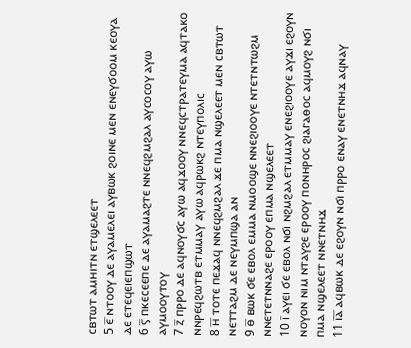ⲥⲃⲧⲱⲧ ⲁⲙⲏⲓⲧⲛ ⲉⲧϣⲉⲗⲉⲉⲧ
5 ⲉ̅ ⲛⲧⲟⲟⲩ ⲇⲉ ⲁⲩⲁⲙⲉⲗⲉⲓ ⲁⲩⲃⲱⲕ ϩⲟⲓⲛⲉ ⲙⲉⲛ ⲉⲛⲉⲩϭⲟⲟⲙ ⲕⲉⲟⲩⲁ ⲇⲉ ⲉⲧⲉϥⲉⲓⲉⲡϣⲱⲧ
6 ⲋ̅ ⲡⲕⲉⲥⲉⲉⲡⲉ ⲇⲉ ⲁⲩⲁⲙⲁϩⲧⲉ ⲛⲛⲉϥϩⲙϩⲁⲗ ⲁⲩⲥⲟⲥⲟⲩ ⲁⲩⲱ ⲁⲩⲙⲟⲟⲩⲧⲟⲩ
7 ⲍ̅ ⲡⲣⲣⲟ ⲇⲉ ⲁϥⲛⲟⲩϭⲥ ⲁⲩⲱ ⲁϥϫⲟⲟⲩ ⲛⲛⲉϥⲥⲧⲣⲁⲧⲉⲩⲙⲁ ⲁϥⲧⲁⲕⲟ ⲛⲛⲣⲉϥϩⲱⲧⲃ ⲉⲧⲙⲙⲁⲩ ⲁⲩⲱ ⲁϥⲣⲱⲕϩ ⲛⲧⲉⲩⲡⲟⲗⲓⲥ
8 ⲏ̅ ⲧⲟⲧⲉ ⲡⲉϫⲁϥ ⲛⲛⲉϥϩⲙϩⲁⲗ ϫⲉ ⲡⲙⲁ ⲛϣⲉⲗⲉⲉⲧ ⲙⲉⲛ ⲥⲃⲧⲱⲧ ⲛⲉⲧⲧⲁϩⲙ ⲇⲉ ⲛⲉⲩⲙⲡϣⲁ ⲁⲛ
9 ⲑ̅ ⲃⲱⲕ ϭⲉ ⲉⲃⲟⲗ ⲉⲙⲙⲁ ⲛⲙⲟⲟϣⲉ ⲛⲛⲉϩⲓⲟⲟⲩⲉ ⲛⲧⲉⲧⲛⲧⲱϩⲙ ⲛⲛⲉⲧⲉⲧⲛⲛⲁϩⲉ ⲉⲣⲟⲟⲩ ⲉⲡⲙⲁ ⲛϣⲉⲗⲉⲉⲧ
10 ⲓ̅ ⲁⲩⲉⲓ ϭⲉ ⲉⲃⲟⲗ ⲛϭⲓ ⲛϩⲙϩⲁⲗ ⲉⲧⲙⲙⲁⲩ ⲉⲛⲉϩⲓⲟⲟⲩⲉ ⲁⲩϫⲓ ⲉϩⲟⲩⲛ ⲛⲟⲩⲟⲛ ⲛⲓⲙ ⲛⲧⲁⲩϩⲉ ⲉⲣⲟⲟⲩ ⲡⲟⲛⲏⲣⲟⲥ ϩⲓⲁⲅⲁⲑⲟⲥ ⲁϥⲙⲟⲩϩ ⲛϭⲓ ⲡⲙⲁ ⲛϣⲉⲗⲉⲉⲧ ⲛⲛⲉⲧⲛⲏϫ
11 ⲓ̅ⲁ̅ ⲁϥⲃⲱⲕ ⲇⲉ ⲉϩⲟⲩⲛ ⲛϭⲓ ⲡⲣⲣⲟ ⲉⲛⲁⲩ ⲉⲛⲉⲧⲛⲏϫ ⲁϥⲛⲁⲩ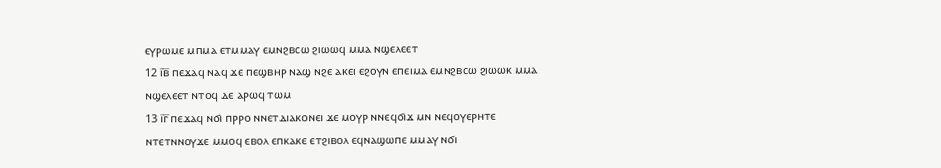ⲉⲩⲣⲱⲙⲉ ⲙⲡⲙⲁ ⲉⲧⲙⲙⲁⲩ ⲉⲙⲛϩⲃⲥⲱ ϩⲓⲱⲱϥ ⲙⲙⲁ ⲛϣⲉⲗⲉⲉⲧ
12 ⲓ̅ⲃ̅ ⲡⲉϫⲁϥ ⲛⲁϥ ϫⲉ ⲡⲉϣⲃⲏⲣ ⲛⲁϣ ⲛϩⲉ ⲁⲕⲉⲓ ⲉϩⲟⲩⲛ ⲉⲡⲉⲓⲙⲁ ⲉⲙⲛϩⲃⲥⲱ ϩⲓⲱⲱⲕ ⲙⲙⲁ ⲛϣⲉⲗⲉⲉⲧ ⲛⲧⲟϥ ⲇⲉ ⲁⲣⲱϥ ⲧⲱⲙ
13 ⲓ̅ⲅ̅ ⲡⲉϫⲁϥ ⲛϭⲓ ⲡⲣⲣⲟ ⲛⲛⲉⲧⲇⲓⲁⲕⲟⲛⲉⲓ ϫⲉ ⲙⲟⲩⲣ ⲛⲛⲉϥϭⲓϫ ⲙⲛ ⲛⲉϥⲟⲩⲉⲣⲏⲧⲉ ⲛⲧⲉⲧⲛⲛⲟⲩϫⲉ ⲙⲙⲟϥ ⲉⲃⲟⲗ ⲉⲡⲕⲁⲕⲉ ⲉⲧϩⲓⲃⲟⲗ ⲉϥⲛⲁϣⲱⲡⲉ ⲙⲙⲁⲩ ⲛϭⲓ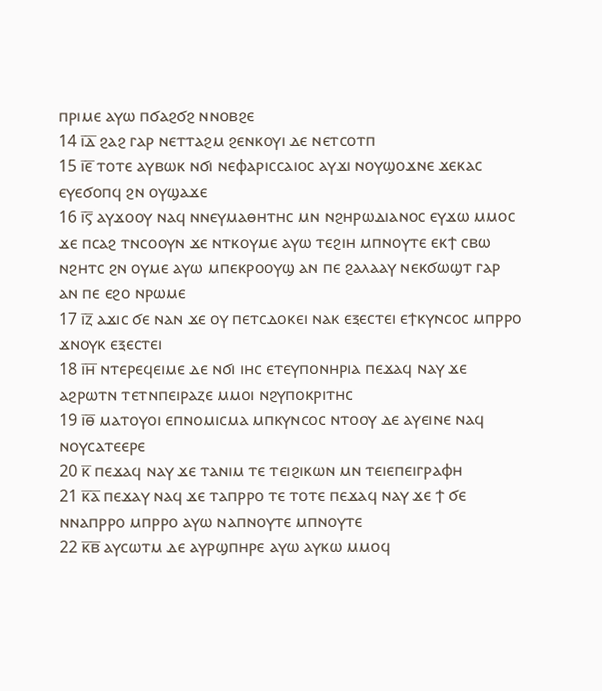ⲡⲣⲓⲙⲉ ⲁⲩⲱ ⲡϭⲁϩϭϩ ⲛⲛⲟⲃϩⲉ
14 ⲓ̅ⲇ̅ ϩⲁϩ ⲅⲁⲣ ⲛⲉⲧⲧⲁϩⲙ ϩⲉⲛⲕⲟⲩⲓ ⲇⲉ ⲛⲉⲧⲥⲟⲧⲡ
15 ⲓ̅ⲉ̅ ⲧⲟⲧⲉ ⲁⲩⲃⲱⲕ ⲛϭⲓ ⲛⲉⲫⲁⲣⲓⲥⲥⲁⲓⲟⲥ ⲁⲩϫⲓ ⲛⲟⲩϣⲟϫⲛⲉ ϫⲉⲕⲁⲥ ⲉⲩⲉϭⲟⲡϥ ϩⲛ ⲟⲩϣⲁϫⲉ
16 ⲓ̅ⲋ̅ ⲁⲩϫⲟⲟⲩ ⲛⲁϥ ⲛⲛⲉⲩⲙⲁⲑⲏⲧⲏⲥ ⲙⲛ ⲛϩⲏⲣⲱⲇⲓⲁⲛⲟⲥ ⲉⲩϫⲱ ⲙⲙⲟⲥ ϫⲉ ⲡⲥⲁϩ ⲧⲛⲥⲟⲟⲩⲛ ϫⲉ ⲛⲧⲕⲟⲩⲙⲉ ⲁⲩⲱ ⲧⲉϩⲓⲏ ⲙⲡⲛⲟⲩⲧⲉ ⲉⲕϯ ⲥⲃⲱ ⲛϩⲏⲧⲥ ϩⲛ ⲟⲩⲙⲉ ⲁⲩⲱ ⲙⲡⲉⲕⲣⲟⲟⲩϣ ⲁⲛ ⲡⲉ ϩⲁⲗⲁⲁⲩ ⲛⲉⲕϭⲱϣⲧ ⲅⲁⲣ ⲁⲛ ⲡⲉ ⲉϩⲟ ⲛⲣⲱⲙⲉ
17 ⲓ̅ⲍ̅ ⲁϫⲓⲥ ϭⲉ ⲛⲁⲛ ϫⲉ ⲟⲩ ⲡⲉⲧⲥⲇⲟⲕⲉⲓ ⲛⲁⲕ ⲉⲝⲉⲥⲧⲉⲓ ⲉϯⲕⲩⲛⲥⲟⲥ ⲙⲡⲣⲣⲟ ϫⲛⲟⲩⲕ ⲉⲝⲉⲥⲧⲉⲓ
18 ⲓ̅ⲏ̅ ⲛⲧⲉⲣⲉϥⲉⲓⲙⲉ ⲇⲉ ⲛϭⲓ ⲓⲏⲥ ⲉⲧⲉⲩⲡⲟⲛⲏⲣⲓⲁ ⲡⲉϫⲁϥ ⲛⲁⲩ ϫⲉ ⲁϩⲣⲱⲧⲛ ⲧⲉⲧⲛⲡⲉⲓⲣⲁⲍⲉ ⲙⲙⲟⲓ ⲛϩⲩⲡⲟⲕⲣⲓⲧⲏⲥ
19 ⲓ̅ⲑ̅ ⲙⲁⲧⲟⲩⲟⲓ ⲉⲡⲛⲟⲙⲓⲥⲙⲁ ⲙⲡⲕⲩⲛⲥⲟⲥ ⲛⲧⲟⲟⲩ ⲇⲉ ⲁⲩⲉⲓⲛⲉ ⲛⲁϥ ⲛⲟⲩⲥⲁⲧⲉⲉⲣⲉ
20 ⲕ̅ ⲡⲉϫⲁϥ ⲛⲁⲩ ϫⲉ ⲧⲁⲛⲓⲙ ⲧⲉ ⲧⲉⲓϩⲓⲕⲱⲛ ⲙⲛ ⲧⲉⲓⲉⲡⲉⲓⲅⲣⲁⲫⲏ
21 ⲕ̅ⲁ̅ ⲡⲉϫⲁⲩ ⲛⲁϥ ϫⲉ ⲧⲁⲡⲣⲣⲟ ⲧⲉ ⲧⲟⲧⲉ ⲡⲉϫⲁϥ ⲛⲁⲩ ϫⲉ ϯ ϭⲉ ⲛⲛⲁⲡⲣⲣⲟ ⲙⲡⲣⲣⲟ ⲁⲩⲱ ⲛⲁⲡⲛⲟⲩⲧⲉ ⲙⲡⲛⲟⲩⲧⲉ
22 ⲕ̅ⲃ̅ ⲁⲩⲥⲱⲧⲙ ⲇⲉ ⲁⲩⲣϣⲡⲏⲣⲉ ⲁⲩⲱ ⲁⲩⲕⲱ ⲙⲙⲟϥ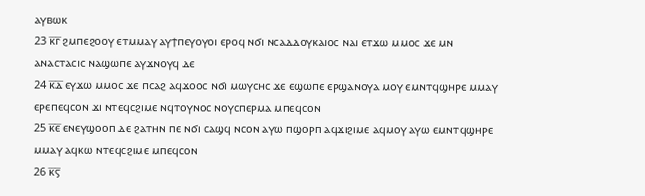ⲁⲩⲃⲱⲕ
23 ⲕ̅ⲅ̅ ϩⲙⲡⲉϩⲟⲟⲩ ⲉⲧⲙⲙⲁⲩ ⲁⲩϯⲡⲉⲩⲟⲩⲟⲓ ⲉⲣⲟϥ ⲛϭⲓ ⲛⲥⲁⲇⲇⲟⲩⲕⲁⲓⲟⲥ ⲛⲁⲓ ⲉⲧϫⲱ ⲙⲙⲟⲥ ϫⲉ ⲙⲛ ⲁⲛⲁⲥⲧⲁⲥⲓⲥ ⲛⲁϣⲱⲡⲉ ⲁⲩϫⲛⲟⲩϥ ⲇⲉ
24 ⲕ̅ⲇ̅ ⲉⲩϫⲱ ⲙⲙⲟⲥ ϫⲉ ⲡⲥⲁϩ ⲁϥϫⲟⲟⲥ ⲛϭⲓ ⲙⲱⲩⲥⲏⲥ ϫⲉ ⲉϣⲱⲡⲉ ⲉⲣϣⲁⲛⲟⲩⲁ ⲙⲟⲩ ⲉⲙⲛⲧϥϣⲏⲣⲉ ⲙⲙⲁⲩ ⲉⲣⲉⲡⲉϥⲥⲟⲛ ϫⲓ ⲛⲧⲉϥⲥϩⲓⲙⲉ ⲛϥⲧⲟⲩⲛⲟⲥ ⲛⲟⲩⲥⲡⲉⲣⲙⲁ ⲙⲡⲉϥⲥⲟⲛ
25 ⲕ̅ⲉ̅ ⲉⲛⲉⲩϣⲟⲟⲡ ⲇⲉ ϩⲁⲧⲏⲛ ⲡⲉ ⲛϭⲓ ⲥⲁϣϥ ⲛⲥⲟⲛ ⲁⲩⲱ ⲡϣⲟⲣⲡ ⲁϥϫⲓϩⲓⲙⲉ ⲁϥⲙⲟⲩ ⲁⲩⲱ ⲉⲙⲛⲧϥϣⲏⲣⲉ ⲙⲙⲁⲩ ⲁϥⲕⲱ ⲛⲧⲉϥⲥϩⲓⲙⲉ ⲙⲡⲉϥⲥⲟⲛ
26 ⲕ̅ⲋ̅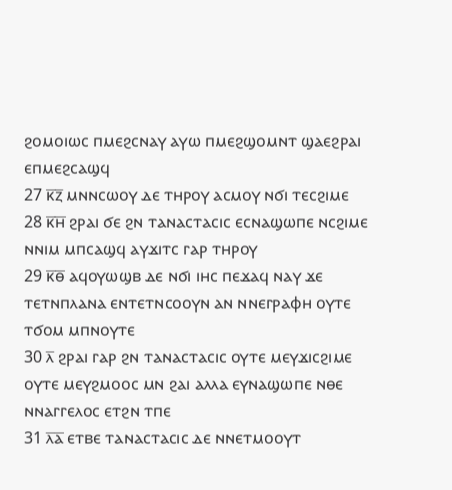ϩⲟⲙⲟⲓⲱⲥ ⲡⲙⲉϩⲥⲛⲁⲩ ⲁⲩⲱ ⲡⲙⲉϩϣⲟⲙⲛⲧ ϣⲁⲉϩⲣⲁⲓ ⲉⲡⲙⲉϩⲥⲁϣϥ
27 ⲕ̅ⲍ̅ ⲙⲛⲛⲥⲱⲟⲩ ⲇⲉ ⲧⲏⲣⲟⲩ ⲁⲥⲙⲟⲩ ⲛϭⲓ ⲧⲉⲥϩⲓⲙⲉ
28 ⲕ̅ⲏ̅ ϩⲣⲁⲓ ϭⲉ ϩⲛ ⲧⲁⲛⲁⲥⲧⲁⲥⲓⲥ ⲉⲥⲛⲁϣⲱⲡⲉ ⲛⲥϩⲓⲙⲉ ⲛⲛⲓⲙ ⲙⲡⲥⲁϣϥ ⲁⲩϫⲓⲧⲥ ⲅⲁⲣ ⲧⲏⲣⲟⲩ
29 ⲕ̅ⲑ̅ ⲁϥⲟⲩⲱϣⲃ ⲇⲉ ⲛϭⲓ ⲓⲏⲥ ⲡⲉϫⲁϥ ⲛⲁⲩ ϫⲉ ⲧⲉⲧⲛⲡⲗⲁⲛⲁ ⲉⲛⲧⲉⲧⲛⲥⲟⲟⲩⲛ ⲁⲛ ⲛⲛⲉⲅⲣⲁⲫⲏ ⲟⲩⲧⲉ ⲧϭⲟⲙ ⲙⲡⲛⲟⲩⲧⲉ
30 ⲗ̅ ϩⲣⲁⲓ ⲅⲁⲣ ϩⲛ ⲧⲁⲛⲁⲥⲧⲁⲥⲓⲥ ⲟⲩⲧⲉ ⲙⲉⲩϫⲓⲥϩⲓⲙⲉ ⲟⲩⲧⲉ ⲙⲉⲩϩⲙⲟⲟⲥ ⲙⲛ ϩⲁⲓ ⲁⲗⲗⲁ ⲉⲩⲛⲁϣⲱⲡⲉ ⲛⲑⲉ ⲛⲛⲁⲅⲅⲉⲗⲟⲥ ⲉⲧϩⲛ ⲧⲡⲉ
31 ⲗ̅ⲁ̅ ⲉⲧⲃⲉ ⲧⲁⲛⲁⲥⲧⲁⲥⲓⲥ ⲇⲉ ⲛⲛⲉⲧⲙⲟⲟⲩⲧ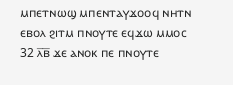ⲙⲡⲉⲧⲛⲱϣ ⲙⲡⲉⲛⲧⲁⲩϫⲟⲟϥ ⲛⲏⲧⲛ ⲉⲃⲟⲗ ϩⲓⲧⲙ ⲡⲛⲟⲩⲧⲉ ⲉϥϫⲱ ⲙⲙⲟⲥ
32 ⲗ̅ⲃ̅ ϫⲉ ⲁⲛⲟⲕ ⲡⲉ ⲡⲛⲟⲩⲧⲉ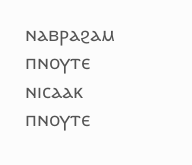ⲛⲁⲃⲣⲁϩⲁⲙ ⲡⲛⲟⲩⲧⲉ ⲛⲓⲥⲁⲁⲕ ⲡⲛⲟⲩⲧⲉ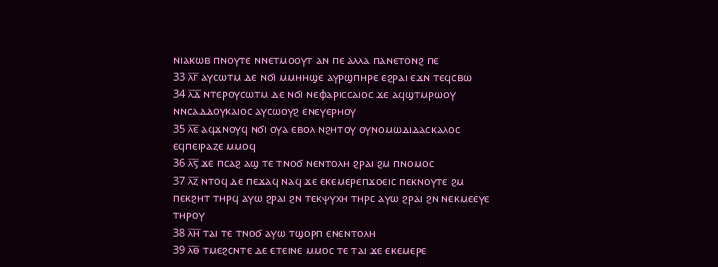ⲛⲓⲁⲕⲱⲃ ⲡⲛⲟⲩⲧⲉ ⲛⲛⲉⲧⲙⲟⲟⲩⲧ ⲁⲛ ⲡⲉ ⲁⲗⲗⲁ ⲡⲁⲛⲉⲧⲟⲛϩ ⲡⲉ
33 ⲗ̅ⲅ̅ ⲁⲩⲥⲱⲧⲙ ⲇⲉ ⲛϭⲓ ⲙⲙⲏⲏϣⲉ ⲁⲩⲣϣⲡⲏⲣⲉ ⲉϩⲣⲁⲓ ⲉϫⲛ ⲧⲉϥⲥⲃⲱ
34 ⲗ̅ⲇ̅ ⲛⲧⲉⲣⲟⲩⲥⲱⲧⲙ ⲇⲉ ⲛϭⲓ ⲛⲉⲫⲁⲣⲓⲥⲥⲁⲓⲟⲥ ϫⲉ ⲁϥϣⲧⲙⲣⲱⲟⲩ ⲛⲛⲥⲁⲇⲇⲟⲩⲕⲁⲓⲟⲥ ⲁⲩⲥⲱⲟⲩϩ ⲉⲛⲉⲩⲉⲣⲏⲟⲩ
35 ⲗ̅ⲉ̅ ⲁϥϫⲛⲟⲩϥ ⲛϭⲓ ⲟⲩⲁ ⲉⲃⲟⲗ ⲛϩⲏⲧⲟⲩ ⲟⲩⲛⲟⲙⲱⲇⲓⲇⲁⲥⲕⲁⲗⲟⲥ ⲉϥⲡⲉⲓⲣⲁⲍⲉ ⲙⲙⲟϥ
36 ⲗ̅ⲋ̅ ϫⲉ ⲡⲥⲁϩ ⲁϣ ⲧⲉ ⲧⲛⲟϭ ⲛⲉⲛⲧⲟⲗⲏ ϩⲣⲁⲓ ϩⲙ ⲡⲛⲟⲙⲟⲥ
37 ⲗ̅ⲍ̅ ⲛⲧⲟϥ ⲇⲉ ⲡⲉϫⲁϥ ⲛⲁϥ ϫⲉ ⲉⲕⲉⲙⲉⲣⲉⲡϫⲟⲉⲓⲥ ⲡⲉⲕⲛⲟⲩⲧⲉ ϩⲙ ⲡⲉⲕϩⲏⲧ ⲧⲏⲣϥ ⲁⲩⲱ ϩⲣⲁⲓ ϩⲛ ⲧⲉⲕⲯⲩⲭⲏ ⲧⲏⲣⲥ ⲁⲩⲱ ϩⲣⲁⲓ ϩⲛ ⲛⲉⲕⲙⲉⲉⲩⲉ ⲧⲏⲣⲟⲩ
38 ⲗ̅ⲏ̅ ⲧⲁⲓ ⲧⲉ ⲧⲛⲟϭ ⲁⲩⲱ ⲧϣⲟⲣⲡ ⲉⲛⲉⲛⲧⲟⲗⲏ
39 ⲗ̅ⲑ̅ ⲧⲙⲉϩⲥⲛⲧⲉ ⲇⲉ ⲉⲧⲉⲓⲛⲉ ⲙⲙⲟⲥ ⲧⲉ ⲧⲁⲓ ϫⲉ ⲉⲕⲉⲙⲉⲣⲉ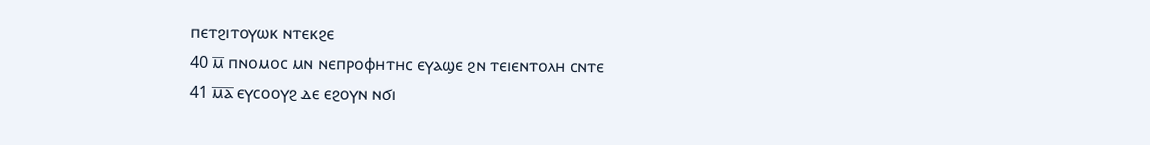ⲡⲉⲧϩⲓⲧⲟⲩⲱⲕ ⲛⲧⲉⲕϩⲉ
40 ⲙ̅ ⲡⲛⲟⲙⲟⲥ ⲙⲛ ⲛⲉⲡⲣⲟⲫⲏⲧⲏⲥ ⲉⲩⲁϣⲉ ϩⲛ ⲧⲉⲓⲉⲛⲧⲟⲗⲏ ⲥⲛⲧⲉ
41 ⲙ̅ⲁ̅ ⲉⲩⲥⲟⲟⲩϩ ⲇⲉ ⲉϩⲟⲩⲛ ⲛϭⲓ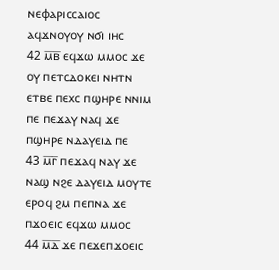ⲛⲉⲫⲁⲣⲓⲥⲥⲁⲓⲟⲥ ⲁϥϫⲛⲟⲩⲟⲩ ⲛϭⲓ ⲓⲏⲥ
42 ⲙ̅ⲃ̅ ⲉϥϫⲱ ⲙⲙⲟⲥ ϫⲉ ⲟⲩ ⲡⲉⲧⲥⲇⲟⲕⲉⲓ ⲛⲏⲧⲛ ⲉⲧⲃⲉ ⲡⲉⲭⲥ ⲡϣⲏⲣⲉ ⲛⲛⲓⲙ ⲡⲉ ⲡⲉϫⲁⲩ ⲛⲁϥ ϫⲉ ⲡϣⲏⲣⲉ ⲛⲇⲁⲩⲉⲓⲇ ⲡⲉ
43 ⲙ̅ⲅ̅ ⲡⲉϫⲁϥ ⲛⲁⲩ ϫⲉ ⲛⲁϣ ⲛϩⲉ ⲇⲁⲩⲉⲓⲇ ⲙⲟⲩⲧⲉ ⲉⲣⲟϥ ϩⲙ ⲡⲉⲡⲛⲁ ϫⲉ ⲡϫⲟⲉⲓⲥ ⲉϥϫⲱ ⲙⲙⲟⲥ
44 ⲙ̅ⲇ̅ ϫⲉ ⲡⲉϫⲉⲡϫⲟⲉⲓⲥ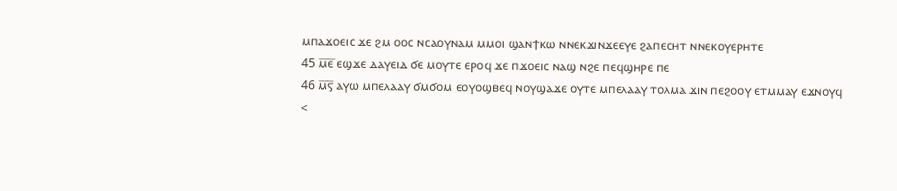ⲙⲡⲁϫⲟⲉⲓⲥ ϫⲉ ϩⲙ ⲟⲟⲥ ⲛⲥⲁⲟⲩⲛⲁⲙ ⲙⲙⲟⲓ ϣⲁⲛϯⲕⲱ ⲛⲛⲉⲕϫⲓⲛϫⲉⲉⲩⲉ ϩⲁⲡⲉⲥⲏⲧ ⲛⲛⲉⲕⲟⲩⲉⲣⲏⲧⲉ
45 ⲙ̅ⲉ̅ ⲉϣϫⲉ ⲇⲁⲩⲉⲓⲇ ϭⲉ ⲙⲟⲩⲧⲉ ⲉⲣⲟϥ ϫⲉ ⲡϫⲟⲉⲓⲥ ⲛⲁϣ ⲛϩⲉ ⲡⲉϥϣⲏⲣⲉ ⲡⲉ
46 ⲙ̅ⲋ̅ ⲁⲩⲱ ⲙⲡⲉⲗⲁⲁⲩ ϭⲙϭⲟⲙ ⲉⲟⲩⲟϣⲃⲉϥ ⲛⲟⲩϣⲁϫⲉ ⲟⲩⲧⲉ ⲙⲡⲉⲗⲁⲁⲩ ⲧⲟⲗⲙⲁ ϫⲓⲛ ⲡⲉϩⲟⲟⲩ ⲉⲧⲙⲙⲁⲩ ⲉϫⲛⲟⲩϥ
<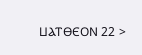ⳘⲀⲦⲐⲈⲞⲚ 22 >